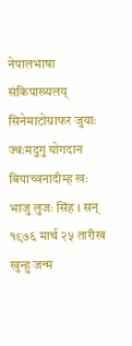नेपालभाषा संकिपाख्यलय् सिनेमाटोग्राफर जुयाः ज्वःमदुगु योगदान बियाच्वनादीम्ह खः भाजु लुजः सिंह । सन् १९७६ मार्च २५ तारीख खुन्हु जन्म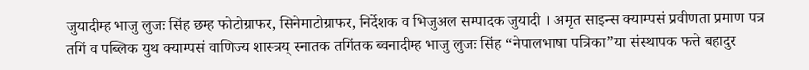जुयादीम्ह भाजु लुजः सिंह छम्ह फोटोग्राफर, सिनेमाटोग्राफर, निर्देशक व भिजुअल सम्पादक जुयादी । अमृत साइन्स क्याम्पसं प्रवीणता प्रमाण पत्र तगिं व पब्लिक युथ क्याम्पसं वाणिज्य शास्त्रय् स्नातक तगिंतक ब्वनादीम्ह भाजु लुजः सिंह “नेपालभाषा पत्रिका”या संस्थापक फत्ते बहादुर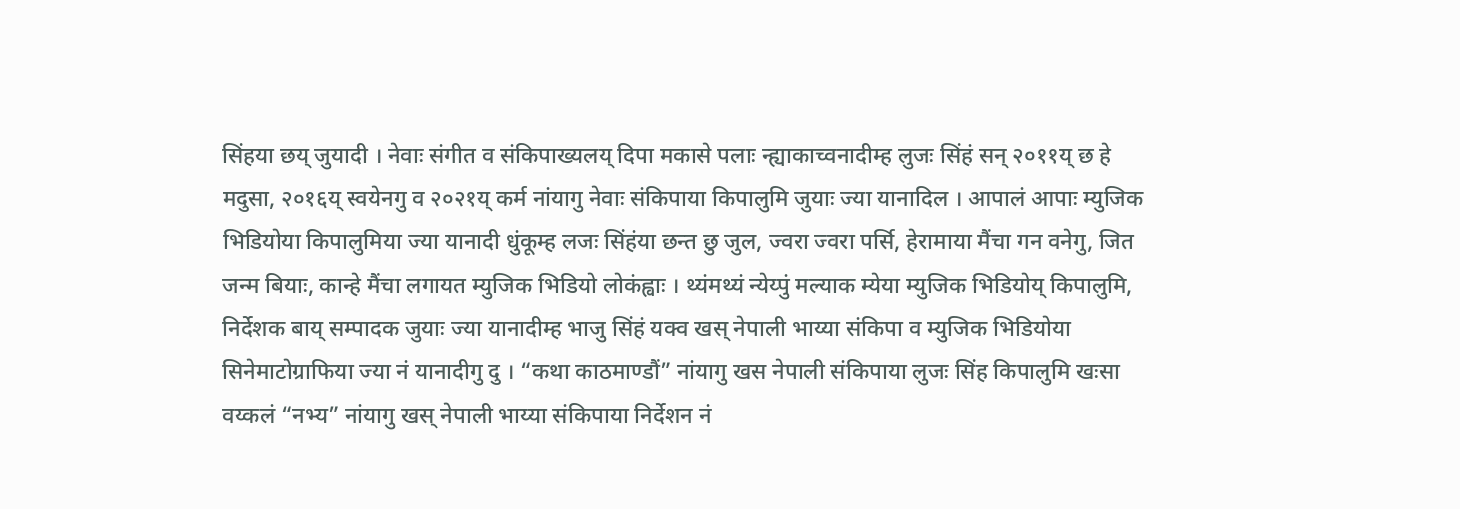सिंहया छय् जुयादी । नेवाः संगीत व संकिपाख्यलय् दिपा मकासे पलाः न्ह्याकाच्वनादीम्ह लुजः सिंहं सन् २०११य् छ हे मदुसा, २०१६य् स्वयेनगु व २०२१य् कर्म नांयागु नेवाः संकिपाया किपालुमि जुयाः ज्या यानादिल । आपालं आपाः म्युजिक भिडियोया किपालुमिया ज्या यानादी धुंकूम्ह लजः सिंहंया छन्त छु जुल, ज्वरा ज्वरा पर्सि, हेरामाया मैंचा गन वनेगु, जित जन्म बियाः, कान्हे मैंचा लगायत म्युजिक भिडियो लोकंह्वाः । थ्यंमथ्यं न्येय्पुं मल्याक म्येया म्युजिक भिडियोय् किपालुमि, निर्देशक बाय् सम्पादक जुयाः ज्या यानादीम्ह भाजु सिंहं यक्व खस् नेपाली भाय्या संकिपा व म्युजिक भिडियोया सिनेमाटोग्राफिया ज्या नं यानादीगु दु । “कथा काठमाण्डौं” नांयागु खस नेपाली संकिपाया लुजः सिंह किपालुमि खःसा वय्कलं “नभ्य” नांयागु खस् नेपाली भाय्या संकिपाया निर्देशन नं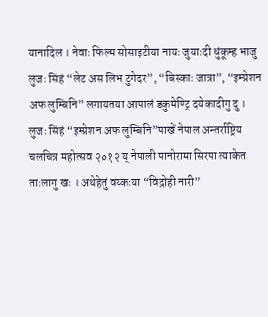यानादिल । नेवाः फिल्म सोसाइटीया नायः जुयाःदी धुंकूम्ह भाजु लुजः सिंहं “लेट अस लिभ टुगेदर”, “बिस्काः जात्रा”, “इम्प्रेशन अफ लुम्बिनि” लगायतया आपालं डकुमेण्ट्रि दयेकादीगु दु । लुजः सिंहं “इम्प्रेशन अफ लुम्बिनि”पाखें नेपाल अन्तर्राष्ट्रिय चलचित्र महोत्सव २०१२ य् नेपाली पानोरामा सिरपा त्याकेत ताःलागु खः । अथेहेतुं वय्कःया “विद्रोही नारी”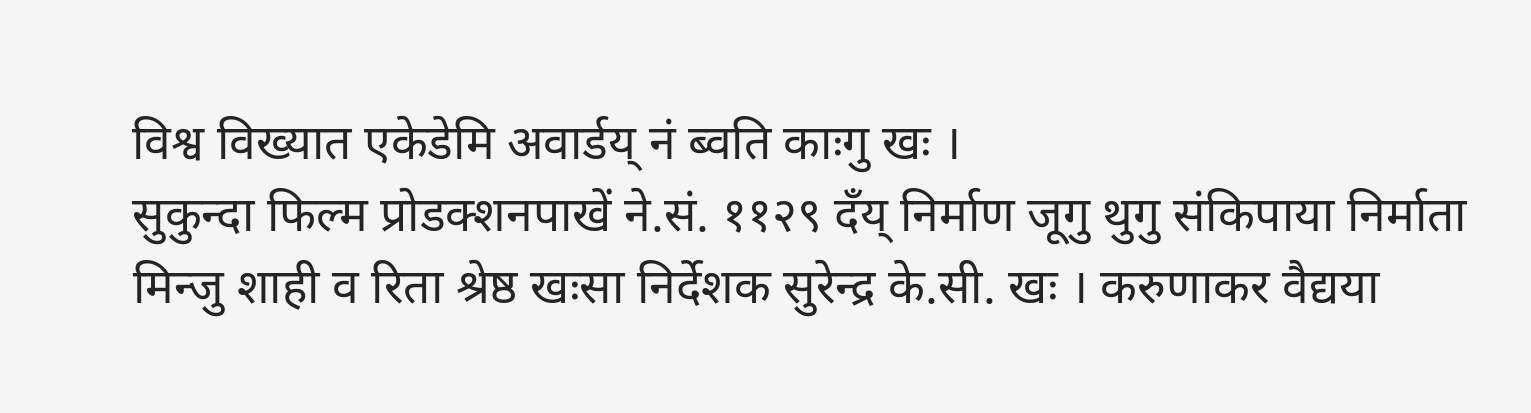विश्व विख्यात एकेडेमि अवार्डय् नं ब्वति काःगु खः ।
सुकुन्दा फिल्म प्रोडक्शनपाखें ने.सं. ११२९ दँय् निर्माण जूगु थुगु संकिपाया निर्माता मिन्जु शाही व रिता श्रेष्ठ खःसा निर्देशक सुरेन्द्र के.सी. खः । करुणाकर वैद्यया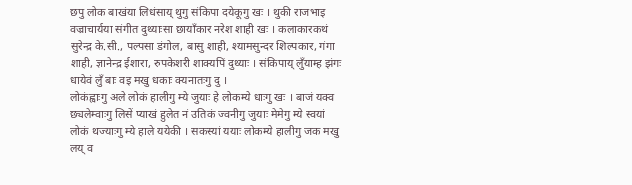छपु लोक बाखंया लिधंसाय् थुगु संकिपा दयेकूगु खः । थुकी राजभाइ वज्राचार्यया संगीत दुथ्याःसा छायाँकार नरेश शाही खः । कलाकारकथं सुरेन्द्र के.सी., पल्पसा डंगोल, बासु शाही, श्यामसुन्दर शिल्पकार, गंगा शाही, ज्ञानेन्द्र ईशारा, रुपकेशरी शाक्यपिं दुथ्याः । संकिपाय् लुँयाम्ह झंगः धायेवं लुँ बाः वइ मखु धकाः क्यनातःगु दु ।
लोकंह्वाःगु अले लोकं हालीगु म्ये जुयाः हे लोकम्ये धाःगु खः । बाजं यक्व छ्यलेम्वाःगु लिसें प्याखं हुलेत नं उतिकं ज्वनीगु जुयाः मेमेगु म्ये स्वयां लोकं थज्याःगु म्ये हाले ययेकी । सकस्यां ययाः लोकम्ये हालीगु जक मखु लय् व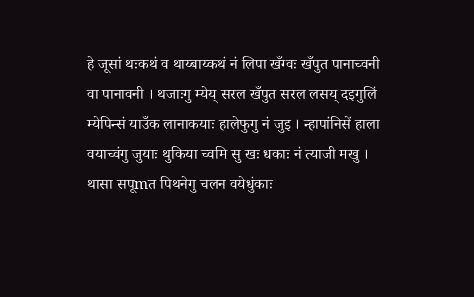हे जूसां थःकथं व थाय्बाय्कथं नं लिपा खँग्वः खँपुत पानाच्वनी वा पानावनी । थजाःगु म्येय् सरल खँपुत सरल लसय् दइगुलिं म्येपिन्सं याउँक लानाकयाः हालेफुगु नं जुइ । न्हापांनिसें हाला वयाच्वंगु जुयाः थुकिया च्वमि सु खः धकाः नं त्याजी मखु । थासा सपूmत पिथनेगु चलन वयेधुंकाः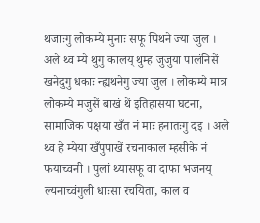थजाःगु लोकम्ये मुनाः सफू पिथने ज्या जुल । अले थ्व म्ये थुगु कालय् थुम्ह जुजुया पालंनिसें खनेदुगु धकाः न्ह्यथनेगु ज्या जुल । लोकम्ये मात्र लोकम्ये मजुसें बाखं थें इतिहासया घटना, सामाजिक पक्षया खँत नं माः हनातःगु दइ । अले थ्व हे म्येया खँपुपाखें रचनाकाल म्हसीके नं फयाच्वनी । पुलां थ्यासफू वा दाफा भजनय् ल्यनाच्वंगुली धाःसा रचयिता, काल व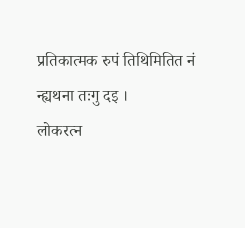प्रतिकात्मक रुपं तिथिमितित नं न्ह्यथना तःगु दइ ।
लोकरत्न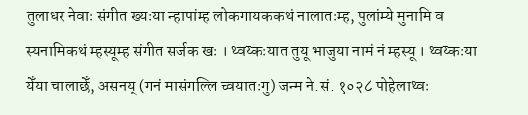तुलाधर नेवाः संगीत ख्यःया न्हापांम्ह लोकगायककथं नालातःम्ह, पुलांम्ये मुनामि व स्यनामिकथं म्हस्यूम्ह संगीत सर्जक खः । थ्वय्कःयात तुयू भाजुया नामं नं म्हस्यू । थ्वय्कःया येँया चालाछेँ, असनय् (गनं मासंगल्लि च्वयातःगु) जन्म ने.सं. १०२८ पोहेलाथ्वः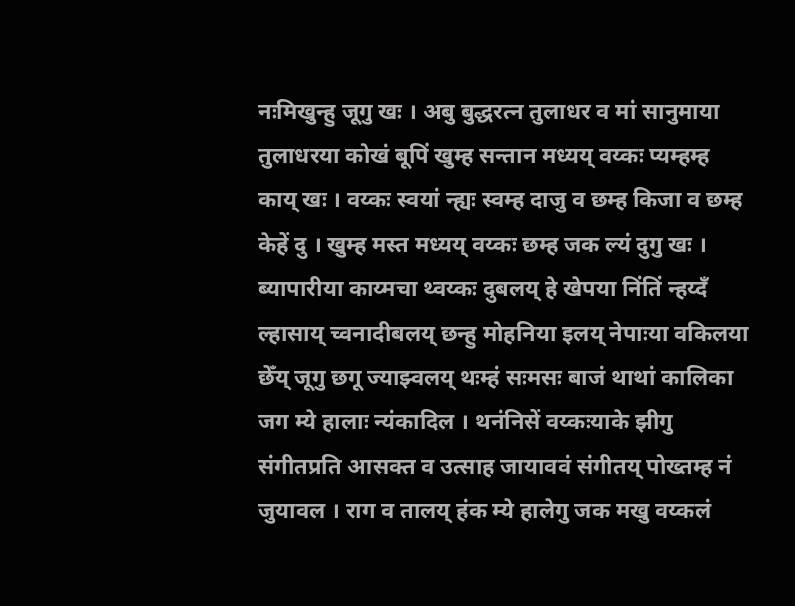नःमिखुन्हु जूगु खः । अबु बुद्धरत्न तुलाधर व मां सानुमाया तुलाधरया कोखं बूपिं खुम्ह सन्तान मध्यय् वय्कः प्यम्हम्ह काय् खः । वय्कः स्वयां न्ह्यः स्वम्ह दाजु व छम्ह किजा व छम्ह केहें दु । खुम्ह मस्त मध्यय् वय्कः छम्ह जक ल्यं दुगु खः ।
ब्यापारीया काय्मचा थ्वय्कः दुबलय् हे खेपया निंतिं न्हय्दँ ल्हासाय् च्वनादीबलय् छन्हु मोहनिया इलय् नेपाःया वकिलया छेँय् जूगु छगू ज्याझ्वलय् थःम्हं सःमसः बाजं थाथां कालिका जग म्ये हालाः न्यंकादिल । थनंनिसें वय्कःयाके झीगु संगीतप्रति आसक्त व उत्साह जायाववं संगीतय् पोख्तम्ह नं जुयावल । राग व तालय् हंक म्ये हालेगु जक मखु वय्कलं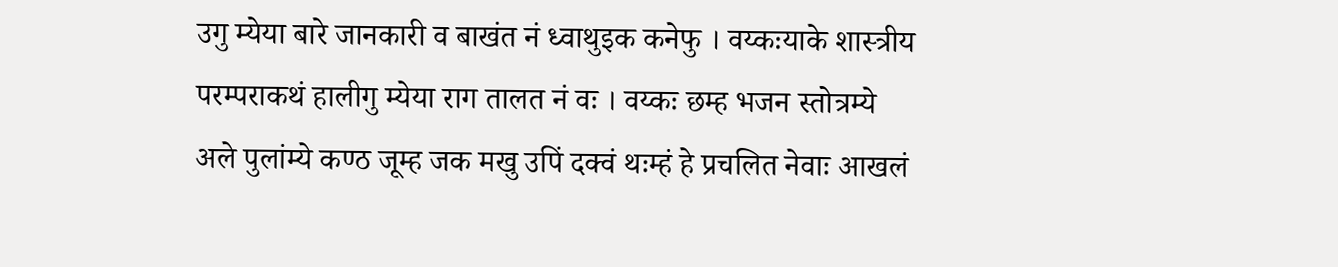उगु म्येया बारे जानकारी व बाखंत नं ध्वाथुइक कनेफु । वय्कःयाके शास्त्रीय परम्पराकथं हालीगु म्येया राग तालत नं वः । वय्कः छम्ह भजन स्तोत्रम्ये अले पुलांम्ये कण्ठ जूम्ह जक मखु उपिं दक्वं थःम्हं हे प्रचलित नेवाः आखलं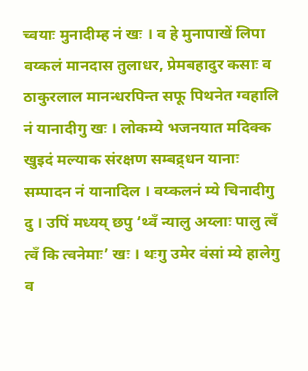च्वयाः मुनादीम्ह नं खः । व हे मुनापाखें लिपा वय्कलं मानदास तुलाधर, प्रेमबहादुर कसाः व ठाकुरलाल मानन्धरपिन्त सफू पिथनेत ग्वहालि नं यानादीगु खः । लोकम्ये भजनयात मदिक्क खुइदं मल्याक संरक्षण सम्बद्र्धन यानाः सम्पादन नं यानादिल । वय्कलनं म्ये चिनादीगु दु । उपिं मध्यय् छपु ‘थ्वँ न्यालु अय्लाः पालु त्वँ त्वँ कि त्वनेमाः’ खः । थःगु उमेर वंसां म्ये हालेगु व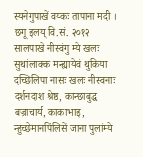स्यनेगुपाखें वय्कः तापाना मदी ।
छगू इलय् वि.सं. २०१२ सालपाखे नीस्वंगु म्ये खलः सुथांलाक्क मन्ह्यायेवं थुकिया दच्छिलिपा नासः खलः नीस्वनाः दर्शनदाश श्रेष्ठ, कान्छाबुद्ध बज्राचार्य, काकाभाइ, न्हुच्छेमानपिंलिसें जाना पुलांम्ये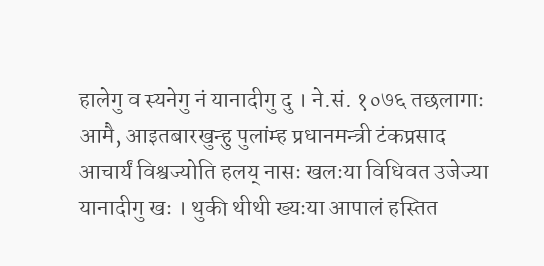हालेगु व स्यनेगु नं यानादीगु दु । ने.सं. १०७६ तछलागाः आमै, आइतबारखुन्हु पुलांम्ह प्रधानमन्त्री टंकप्रसाद आचार्यं विश्वज्योति हलय् नासः खलःया विधिवत उजेज्या यानादीगु खः । थुकी थीथी ख्यःया आपालं हस्तित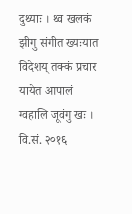दुथ्याः । थ्व खलकं झीगु संगीत ख्यःयात विदेशय् तक्कं प्रचार यायेत आपालं ग्वहालि जूवंगु खः । वि.सं. २०१६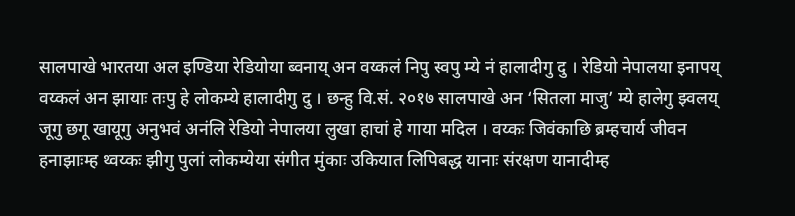सालपाखे भारतया अल इण्डिया रेडियोया ब्वनाय् अन वय्कलं निपु स्वपु म्ये नं हालादीगु दु । रेडियो नेपालया इनापय् वय्कलं अन झायाः तःपु हे लोकम्ये हालादीगु दु । छन्हु वि.सं. २०१७ सालपाखे अन ‘सितला माजु’ म्ये हालेगु झ्वलय् जूगु छगू खायूगु अनुभवं अनंलि रेडियो नेपालया लुखा हाचां हे गाया मदिल । वय्कः जिवंकाछि ब्रम्हचार्य जीवन हनाझाःम्ह थ्वय्कः झीगु पुलां लोकम्येया संगीत मुंकाः उकियात लिपिबद्ध यानाः संरक्षण यानादीम्ह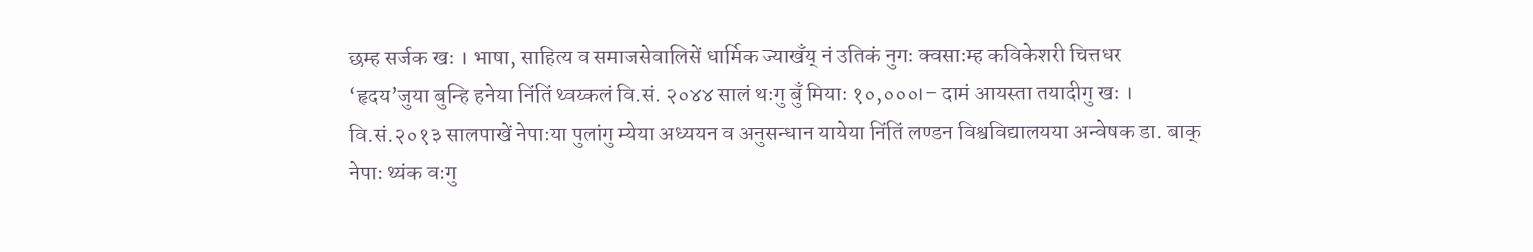छम्ह सर्जक खः । भाषा, साहित्य व समाजसेवालिसें धार्मिक ज्याखँय् नं उतिकं नुगः क्वसाःम्ह कविकेशरी चित्तधर ‘हृदय’जुया बुन्हि हनेया निंतिं थ्वय्कलं वि.सं. २०४४ सालं थःगु बुँ मियाः १०,०००।– दामं आयस्ता तयादीगु खः ।
वि.सं.२०१३ सालपाखें नेपाःया पुलांगु म्येया अध्ययन व अनुसन्धान यायेया निंतिं लण्डन विश्वविद्यालयया अन्वेषक डा. बाक् नेपाः थ्यंक वःगु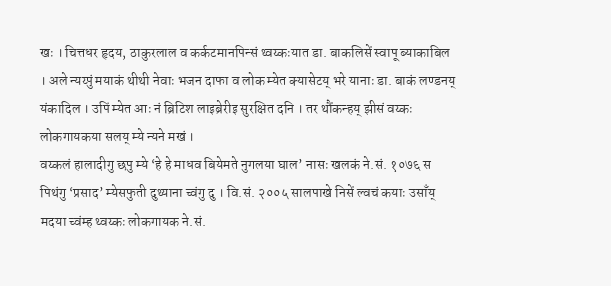खः । चित्तधर हृदय, ठाकुरलाल व कर्कटमानपिन्सं थ्वय्कःयात डा. बाकलिसें स्वापू ब्याकाबिल । अले न्यय्पुं मयाकं थीथी नेवाः भजन दाफा व लोक म्येत क्यासेटय् भरे यानाः डा. बाकं लण्डनय् यंकादिल । उपिं म्येत आः नं ब्रिटिश लाइब्रेरीइ सुरक्षित दनि । तर थौंकन्हय् झीसं वय्कः लोकगायकया सलय् म्ये न्यने मखं ।
वय्कलं हालादीगु छपु म्ये ‘हे हे माधव बियेमते नुगलया घाल’ नासः खलकं ने.सं. १०७६ स पिथंगु ‘प्रसाद’ म्येसफुती दुथ्याना च्वंगु दु । वि.सं. २००५ सालपाखे निसें ल्वचं कयाः उसाँय् मदया च्वंम्ह थ्वय्कः लोकगायक ने.सं.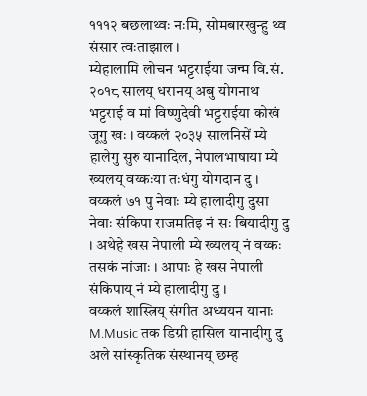१११२ बछलाथ्वः नःमि, सोमबारखुन्हु थ्व संसार त्वःताझाल ।
म्येहालामि लोचन भट्टराईया जन्म वि.सं. २०१८ सालय् धरानय् अबु योगनाथ भट्टराई व मां विष्णुदेवी भट्टराईया कोखं जूगु खः । वय्कलं २०३५ सालनिसें म्ये हालेगु सुरु यानादिल, नेपालभाषाया म्ये ख्यलय् वय्कःया तःधंगु योगदान दु । वय्कलं ७१ पु नेवाः म्ये हालादीगु दुसा नेवाः संकिपा राजमतिइ नं सः बियादीगु दु । अथेहे खस नेपाली म्ये ख्यलय् नं वय्कः तसकं नांजाः । आपाः हे खस नेपाली संकिपाय् नं म्ये हालादीगु दु ।
वय्कलं शास्त्रिय् संगीत अध्ययन यानाः M.Music तक डिग्री हासिल यानादीगु दु अले सांस्कृतिक संस्थानय् छम्ह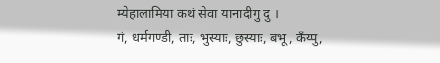म्येहालामिया कथं सेवा यानादीगु दु ।
गं, धर्मगण्डी, ताः, भुस्याः, छुस्याः, बभू, कँय्पु,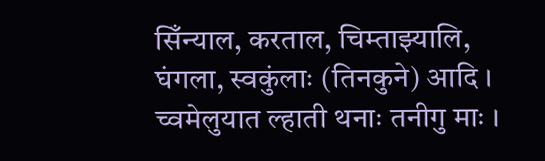सिँन्याल, करताल, चिम्ताझ्यालि, घंगला, स्वकुंलाः (तिनकुने) आदि ।
च्वमेलुयात ल्हाती थनाः तनीगु माः ।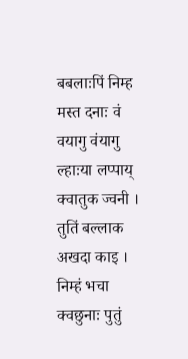बबलाःपिं निम्ह मस्त दनाः वं वयागु वंयागु ल्हाःया लप्पाय् क्वातुक ज्वनी । तुतिं बल्लाक अखदा काइ । निम्हं भचा क्वछुनाः पुतुं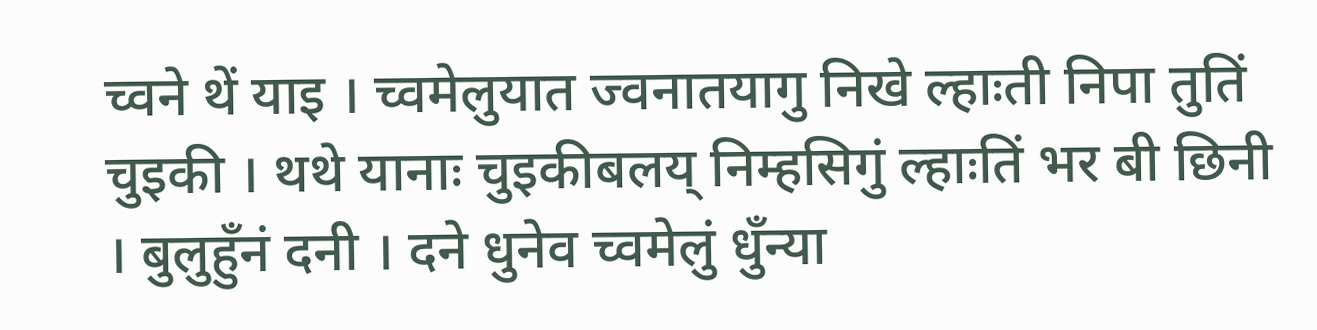च्वने थें याइ । च्वमेलुयात ज्वनातयागु निखे ल्हाःती निपा तुतिं चुइकी । थथे यानाः चुइकीबलय् निम्हसिगुं ल्हाःतिं भर बी छिनी । बुलुहुँनं दनी । दने धुनेव च्वमेलुं धुँन्या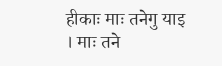हीकाः माः तनेगु याइ । माः तने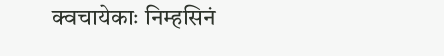क्वचायेकाः निम्हसिनं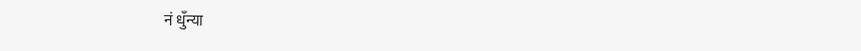नं धुँन्या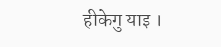हीकेगु याइ ।